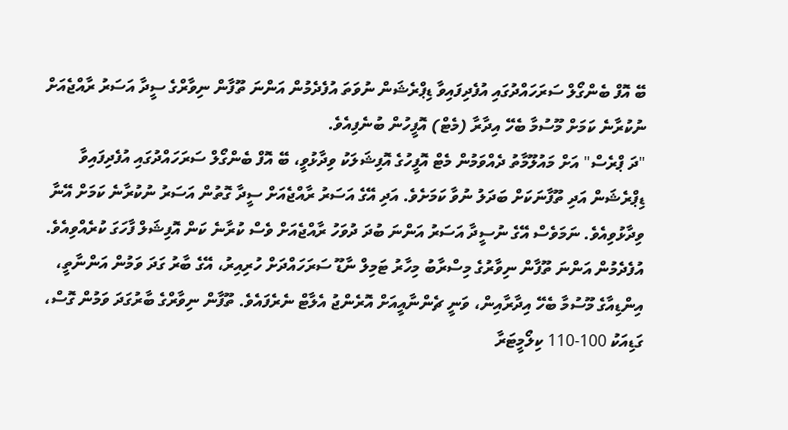ބޭ އޮފް ބެންގޯލް ސަރަހައްދުގައި އުފެދިފައިވާ ޑިޕްރެޝަން ނުވަތަ އުފެދެމުން އަންނަ ތޫފާން ނިވާރްގެ ސީދާ އަސަރު ރާއްޖެއަށް ނުކުރާނެ ކަމަށް މޫސުމާ ބެހޭ އިދާރާ (މެޓް) އޮފީހުން ބުނެފިއެވެ.
"ދަ ޕްރެސް" އަށް މައުލޫމާތު ދެއްވަމުން މެޓް އޮފީހުގެ އޮފިޝަލަކު ވިދާޅުވީ، ބޭ އޮފް ބެންގޯލް ސަރަހައްދުގައި އުފެދިފައިވާ ޑިޕްރެޝަން އަދި ތޫފާނަކަށް ބަދަލު ނުވާ ކަމަށެވެ. އަދި އޭގެ އަސަރު ރާއްޖެއަށް ސީދާ ގޮތުން އަސަރު ނުކުރާނެ ކަމަށް އޭނާ ވިދާޅުވިއެވެ. ނަމަވެސް އޭގެ ނުސީދާ އަސަރު އަންނަ ބުދަ ދުވަހު ރާއްޖެއަށް ވެސް ކުރާނެ ކަން އޮފިޝަލް ފާހަގަ ކުރެއްވިއެވެ.
އުފެދެމުން އަންނަ ތޫފާން ނިވާރުގެ މިސްރާބު މިހާރު ޓަމިލް ނާޑޫ ސަރަހައްދަށް ހުރިއިރު، އޭގެ ބާރު ގަދަ ވަމުން އަންނާތީ، އިންޑިއާގެ މޫސުމާ ބެހޭ އިދާރާއިން، ވަނީ ޗެންނާއީއަށް އޮރެންޖު އެލާޓް ނެރެފައެވެ. ތޫފާން ނިވާރްގެ ބާރުގަދަ ވަމުން ގޮސް، ގަޑިއަކު 100-110 ކިލޯމީޓަރާ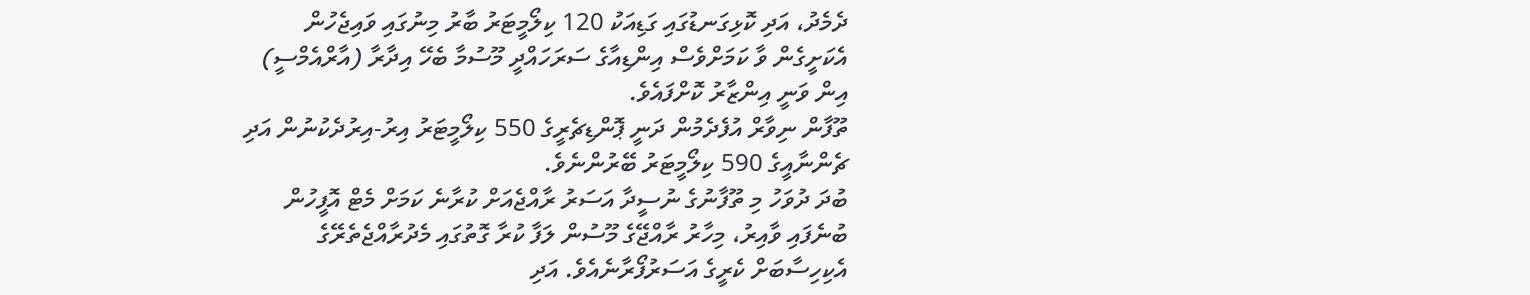ދެމެދު، އަދި ކޮޅިގަނޑުގައި ގަޑިއަކު 120 ކިލޯމީޓަރު ބާރު މިނުގައި ވައިޖެހުން އެކަށީގެން ވާ ކަމަށްވެސް އިންޑިއާގެ ސަރަހައްދީ މޫސުމާ ބެހޭ އިދާރާ (އާރްއެމްސީ) އިން ވަނީ އިންޒާރު ކޮށްފައެވެ.
ތޫފާން ނިވާރް އުފެދެމުން ދަނީ ޕޮންޑިޗެރީގެ 550 ކިލޯމީޓަރު އިރު-އިރުދެކުނުން އަދި ޗެންނާއީގެ 590 ކިލޯމީޓަރު ބޭރުންނެވެ.
ބުދަ ދުވަހު މި ތޫފާނުގެ ނުސީދާ އަސަރު ރާއްޖެއަށް ކުރާނެ ކަމަށް މެޓް އޮފީހުން ބުނެފައި ވާއިރު، މިހާރު ރާއްޖޭގެ މޫސުން ލަފާ ކުރާ ގޮތުގައި މެދުރާއްޖެތެރޭގެ އެކިހިސާބަށް ކެރީގެ އަސަރުފޯރާނެއެވެ. އަދި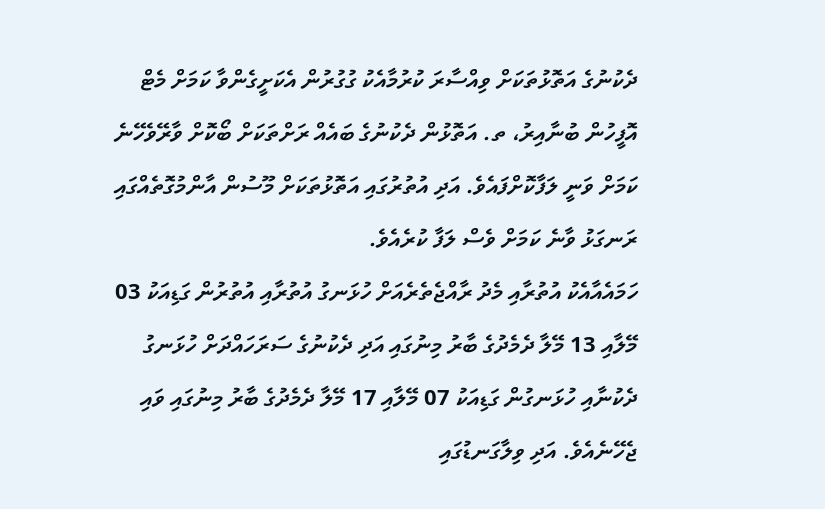ދެކުނުގެ އަތޮޅުތަކަށް ވިއްސާރަ ކުރުމާއެކު ގުގުރުން އެކަށީގެންވާ ކަމަށް މެޓް އޮފީހުން ބުނާއިރު، ތ. އަތޮޅުން ދެކުނުގެ ބައެއް ރަށްތަކަށް ބޯކޮށް ވާރޭވެހޭނެ ކަމަށް ވަނީ ލަފާކޮށްފައެވެ. އަދި އުތުރުގައި އަތޮޅުތަކަށް މޫސުން އާންމުގޮތެއްގައި ރަނގަޅު ވާނެ ކަމަށް ވެސް ލަފާ ކުރެއެވެ.
ހަމައެއާއެކު އުތުރާއި މެދު ރާއްޖެތެރެއަށް ހުޅަނގު އުތުރާއި އުތުރުން ގަޑިއަކު 03 މޭލާއި 13 މޭލާ ދެމެދުގެ ބާރު މިނުގައި އަދި ދެކުނުގެ ސަރަހައްދަށް ހުޅަނގު ދެކުނާއި ހުޅަނގުން ގަޑިއަކު 07 މޭލާއި 17 މޭލާ ދެމެދުގެ ބާރު މިނުގައި ވައި ޖެހޭނެއެވެ. އަދި ވިލާގަނޑުގައި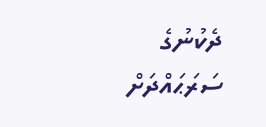ދެކުނުގެ ސަރަޙައްދަށް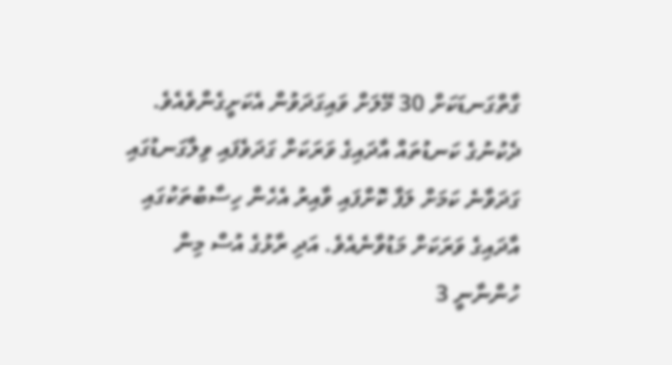ގާތްގަނޑަކަށް 30 މޭލަށް ވައިގަދަވުން އެކަށީގެންވެއެވެ.
ދެކުނުގެ ކަނޑުތައް އާދައިގެ ވަރަކަށް ގަދަވެފައި ވިލާގަނޑުގައި ގަދަވާނެ ކަމަށް ލަފާ ކޮށްފައި ވާއިރު އެހެން ހިސާބުތަކުގައި އާދައިގެ ވަރަކަށް މަޑުވާނެއެވެ. އަދި ރާޅުގެ އުސް މިން ހުންނާނީ 3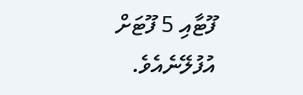ފޫޓާއި 5 ފޫޓަށް އުފުލޭނެއެވެ.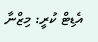އެޑިޓް ކުރީ: މިޒްނާ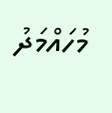މުހައްމަދު